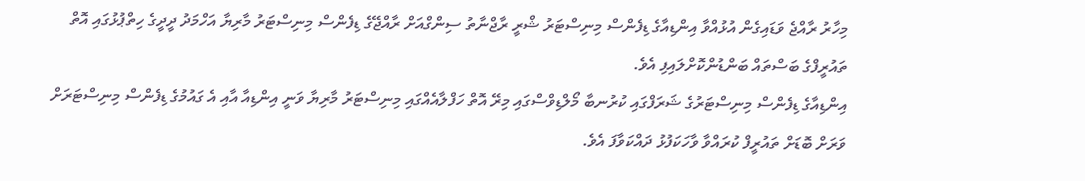މިހާރު ރާއްޖެ ވަޑައިގެން އުޅުއްވާ އިންޑިއާގެ ޑިފެންސް މިނިސްޓަރު ޝްރީ ރާޖްނާތު ސިންގްއަށް ރާއްޖޭގެ ޑިފެންސް މިނިސްޓަރު މާރިޔާ އަހްމަދު ދީދީގެ ހިތްޕުޅުގައި އޮތް ތައުރީފްގެ ބަސްތައް ބަންޑުންކޮށްލައިފި އެވެ.
އިންޑިއާގެ ޑިފެންސް މިނިސްޓަރުގެ ޝަރަފްގައި ކުރުނބާ މޯލްޑިވްސްގައި މިރޭ އޮތް ހަފްލާއެއްގައި މިނިސްޓަރު މާރިޔާ ވަނީ އިންޑިއާ އާއި އެ ގައުމުގެ ޑިފެންސް މިނިސްޓަރަށް ވަރަށް ބޮޑަށް ތައުރީފް ކުރައްވާ ވާހަކަފުޅު ދައްކަވާފަ އެވެ.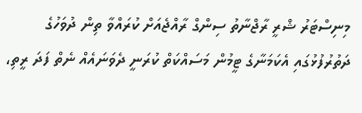މިނިސްޓަރު ޝްރީ ރާޖްނާތު ސިންގް ރާއްޖެއަށް ކުރައްވާ ތިން ދުވަހުގެ ދަތުރުފުޅުގައި އެކަމަނާގެ ޓީމުން މަސައްކަތް ކުރަނީ ދެވަނައެއް ނެތް ފަދަ ރީތި،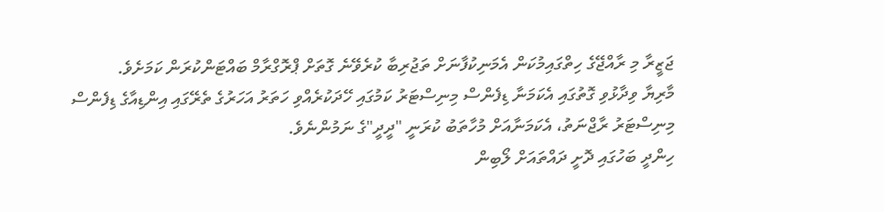ޖަޒީރާ މި ރާއްޖޭގެ ހިތްގައިމުކަން އެމަނިކުފާނަށް ތަޖުރިބާ ކުރެވޭނެ ގޮތަށް ޕްރޮގްރާމް ބައްޓަންކުރަން ކަމަށެވެ.
މާރިޔާ ވިދާޅުވި ގޮތުގައި އެކަމަނާ ޑިފެންސް މިނިސްޓަރު ކަމުގައި ހޭދަކުރެއްވި ހަތަރު އަހަރުގެ ތެރޭގައި އިންޑިއާގެ ޑިފެންސް މިނިސްޓަރު ރާޖްނަތު، އެކަމަނާއަށް މުހާތަބު ކުރަނީ "ދީދީ"ގެ ނަމުންނެވެ.
ހިންދީ ބަހުގައި ދޮށީ ދައްތައަށް ލޯބިން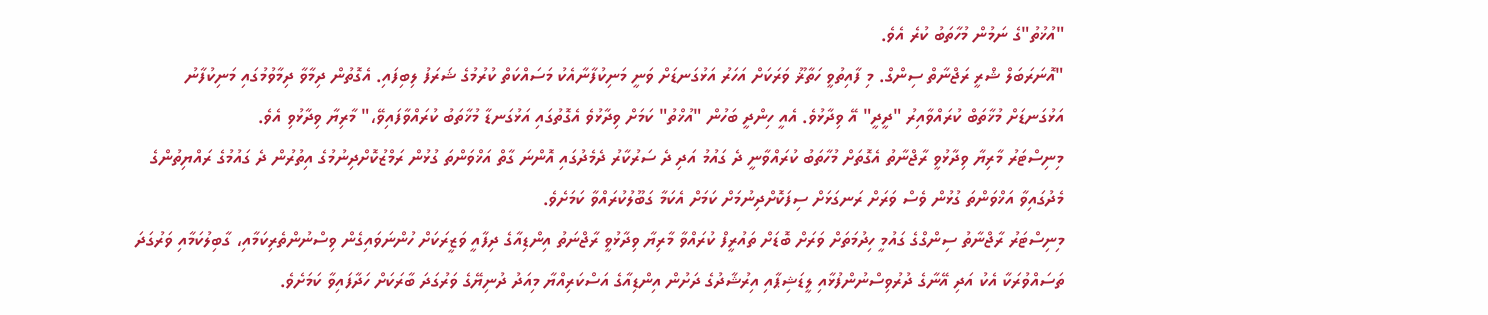"އުޚުތު"ގެ ނަމުން މުހާތަބު ކުރެ އެވެ.
"އޮނަރަބަލް ޝްރީ ރަޖްނާތް ސިންގް. މި ފާއިތުވީ ހަތާޜޫ ވަރަކަށް އަހަރު އަޅުގަނޑަށް ވަނީ މަނިކުފާނާއެކު މަސައްކަތް ކުރުމުގެ ޝަރަފު ލިބިފައި. އެގޮތުން ދިމާވާ ދިމާވުމުގައި މަނިކުފާނު އަޅުގަނޑަށް މުޚާތަބް ކުރައްވާއިރު "ދީދީ" އޭ ވިދާޅުވެ. އެއީ ހިންދީ ބަހުން "އުޚްތު" ކަމަށް ވިދާޅުވެ އެގޮތުގައި އަޅުގަނޑާ މުޚާތަބު ކުރައްވާފައިވޭ،" މާރިޔާ ވިދާޅުވި އެވެ.
މިނިސްޓަރު މާރިޔާ ވިދާޅުވީ ރާޖްނާތު އެގޮތަށް މުހާތަބު ކުރައްވާނީ ދެ ގައުމު އަދި ދެ ސަރުކާރު ދެމެދުގައި އޮންނަ ގާތް އަޚްވަންތަ ގުޅުން ރަމްޒުކޮށްދިނުމުގެ އިތުރުން ދެ ގައުމުގެ ރައްޔިތުންގެ މެދުގައިވާ އަޚްވަންތަ ގުޅުން ވެސް ވަރަށް ރަނގަޅަށް ސިފަކޮށްދިނުމަށް ކަމަށް އެކަމާ ގަބޫލުކުރައްވާ ކަމަށެވެ.
މިނިސްޓަރު ރާޖްނާތު ސިންގްގެ ގައުމީ ހިދުމަތަށް ވަރަށް ބޮޑަށް ތައުރީފް ކުރައްވާ މާރިޔާ ވިދާޅުވީ ރާޖްނަތު އިންޑިއާގެ ދިފާއީ ވަޒީރަކަށް ހުންނަވައިގެން ވިސްނުންތެރިކަމާއި، ގާބިލުކަމާއި ވަރުގަދަ ތަސައްވުރަކާ އެކު އަދި އޭނާގެ ދުރުވިސްނުންފުޅާއި ލީޑަޝިޕާއި އިރުޝާދުގެ ދަށުން އިންޑިއާގެ އަސްކަރިއްޔާ މިއަދު ދުނިޔޭގެ ވަރުގަދަ ބާރަކަށް ހަދާފައިވާ ކަމަށެވެ.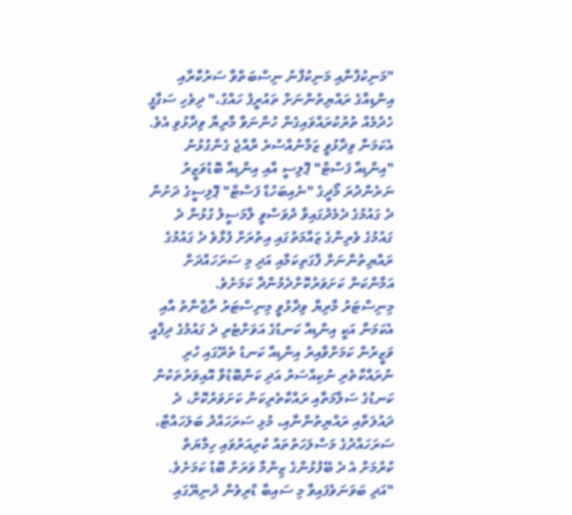"މަނިކުފާނާއި މަނިކުފާނު ނިސްބަތްވާ ސަރުކާރާއި އިންޑިއާގެ ރައްޔިތުންނަށް ތައުރީފު ހައްގު،" ދިވެހި ސަގާފީ ހެދުމެއް ތުރުކުރައްވައިގެން ހުންނަވާ މާރިޔާ ވިދާޅުވި އެވެ.
އެކަމަނާ ވިދާޅުވީ ޒަމާނުއްސުރެ ރާއްޖެ ގެންގުޅުނު "އިންޑިއާ ފަސްޓް" ޕޮލިސީ އާއި އިންޑިއާ ބޮޑުވަޒީރު ނަރެންދުރަ މޯދީގެ "ނެއިބަހުޑް ފަސްޓް" ޕޮލިސީގެ ދަށުން ދެ ގައުމުގެ ދެމެދުގައިވާ ދުވަސްވީ ލާމަސީލު ގުޅުން ދެ ގައުމުގެ ވެރިންގެ ޒައާމަތުގައި އިތުރަށް ފުޅާވެ ދެ ގައުމުގެ ރައްޔިތުންނަށް ފާގަތިކަމާއި އަދި މި ސަރަހައްދަށް އަމާންކަން ކަށަވަރުކޮށްދެމުންދާ ކަމަށެވެ.
މިނިސްޓަރު މާރިޔާ ވިދާޅުވީ މިނިސްޓަރު ރާޖްނާތު އާއި އެކަމަނާ އަކީ އިންޑިއާ ކަނޑުގެ އަވަށްޓެރި ދެ ގައުމުގެ ދިފާއީ ވަޒީރުން ކަމަށްވާއިރު އިންޑިއާ ކަނޑު ތެރޭގައި ހުރި ނުރައްކާތެރި ނުކިއްސަރު އަދި ކަންބޮޑުވާ އޮއިވަރުތަކުން ކަނޑުގެ ސަލާމަތާއި ރައްކާތެރިކަން ކަށަވަރުކޮށް، ދެ ދައުލަތާއި ރައްޔިތުންނާއި، މުޅި ސަރަހައްދު ބަލަހައްޓާ، ސަރަހައްދުގެ މަސްލަހަތުތައް ކުރިއަރުވައި ހިމާޔަތް ކުރުމަށް އެ ދެ ބޭފުޅުންގެ ޒިންމާ ވަރަށް ބޮޑު ކަމަށެވެ.
"އަދި ބަވަނަވެފައިވާ މި ސައިބާ ޑްރިވެން ދުނިޔޭގައި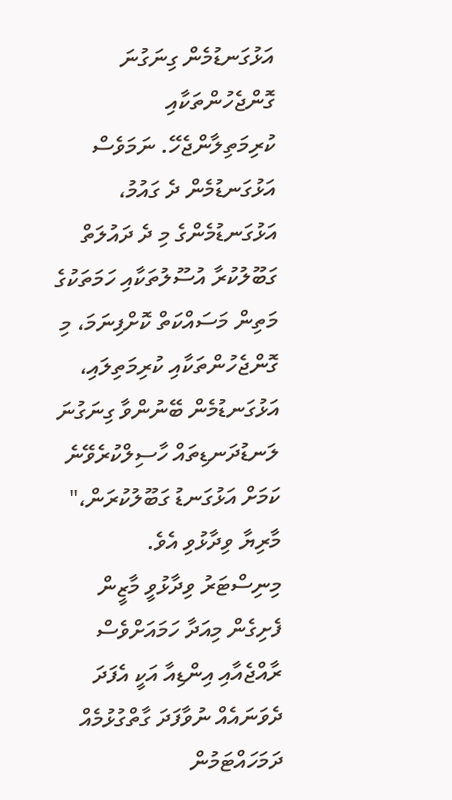އަޅުގަނޑުމެން ގިނަގުނަ ގޮންޖެހުންތަކާއި ކުރިމަތިލާންޖެހޭ. ނަމަވެސް އަޅުގަނޑުމެން ދެ ގައުމު، އަޅުގަނޑުމެންގެ މި ދެ ދައުލަތް ގަބޫލުކުރާ އުސޫލުތަކާއި ހަމަތަކުގެ މަތިން މަސައްކަތް ކޮށްފިނަމަ، މި ގޮންޖެހުންތަކާއި ކުރިމަތިލައި، އަޅުގަނޑުމެން ބޭނުންވާ ގިނަގުނަ ލަނޑުދަނޑިތައް ހާސިލްކުރެވޭނެ ކަމަށް އަޅުގަނޑު ގަބޫލުކުރަން،" މާރިޔާ ވިދާޅުވި އެވެ.
މިނިސްޓަރު ވިދާޅުވީ މާޒީން ފެށިގެން މިއަދާ ހަމައަށްވެސް ރާއްޖެއާއި އިންޑިއާ އަކީ އެފަދަ ދެވަނައެއް ނުވާފަދަ ގާތްގުޅުމެއް ދަމަހައްޓަމުން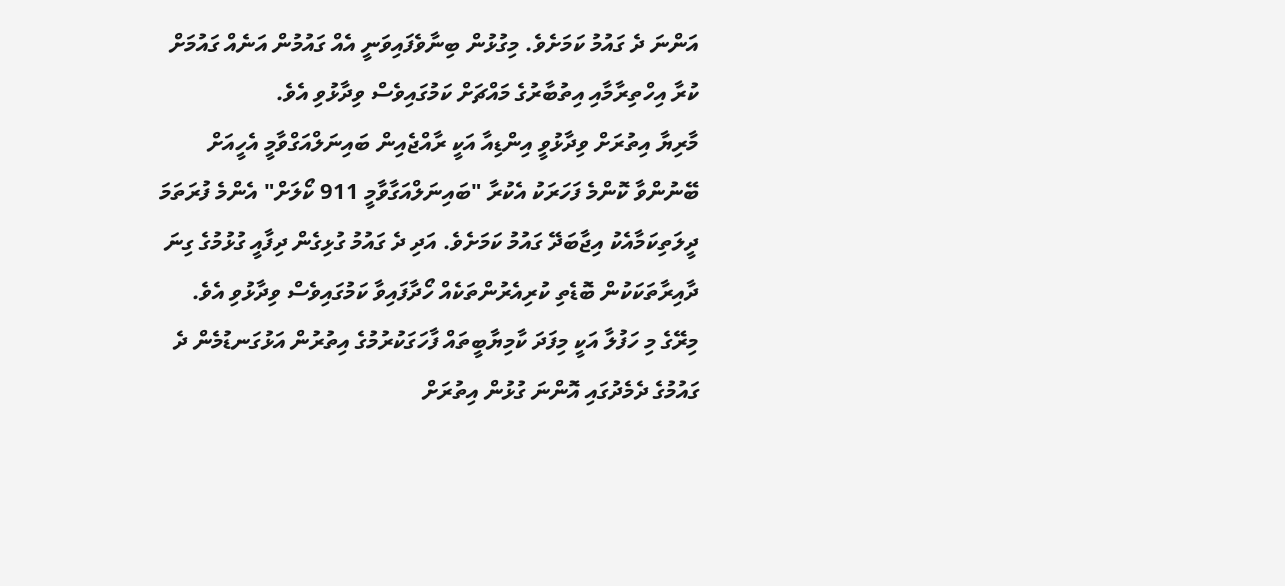އަންނަ ދެ ގައުމު ކަމަށެވެ. މިގުޅުން ބިނާވެފައިވަނީ އެއް ގައުމުން އަނެއް ގައުމަށް ކުރާ އިހްތިރާމާއި އިތުބާރުގެ މައްޗަށް ކަމުގައިވެސް ވިދާޅުވި އެވެ.
މާރިޔާ އިތުރަށް ވިދާޅުވީ އިންޑިއާ އަކީ ރާއްޖެއިން ބައިނަލްއަގްވާމީ އެހީއަށް ބޭނުންވާ ކޮންމެ ފަހަރަކު އެކުރާ "ބައިނަލްއަގާވާމީ 911 ކޯލަށް" އެންމެ ފުރަތަމަ ދީލަތިކަމާއެކު އިޖާބަދޭ ގައުމު ކަމަށެވެ. އަދި ދެ ގައުމު ގުޅިގެން ދިފާއީ ގުޅުމުގެ ގިނަ ދާއިރާތަކަކުން ބޮޑެތި ކުރިއެރުންތަކެއް ހޯދާފައިވާ ކަމުގައިވެސް ވިދާޅުވި އެވެ.
މިރޭގެ މި ހަފުލާ އަކީ މިފަދަ ކާމިޔާބީތައް ފާހަގަކުރުމުގެ އިތުރުން އަޅުގަނޑުމެން ދެ ގައުމުގެ ދެމެދުގައި އޮންނަ ގުޅުން އިތުރަށް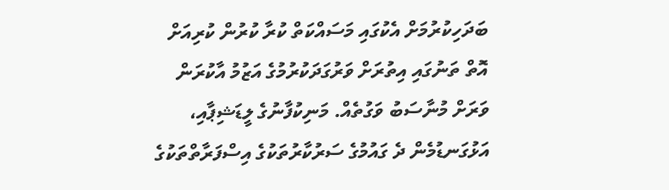ބަދަހިކުރުމަށް އެކުގައި މަސައްކަތް ކުރާ ކުރުން ކުރިއަށް އޮތް ތަނުގައި އިތުރަށް ވަރުގަދަކުރުމުގެ އަޒުމު އާކުރަން ވަރަށް މުނާސަބު ވަގުތެއް. މަނިކުފާނުގެ ލީޑަޝިޕާއި، އަޅުގަނޑުމެން ދެ ގައުމުގެ ސަރުކާރުތަކުގެ އިސްފަރާތްތަކުގެ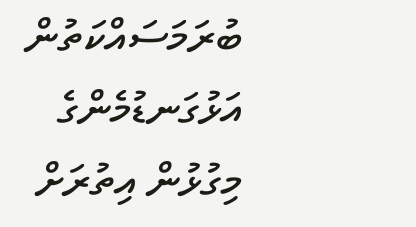ބުރަމަސައްކަތުން އަޅުގަނޑުމެންގެ މިގުޅުން އިތުރަށް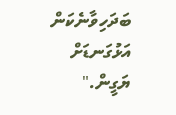ބަދަހިވާނެކަން އަޅުގަނޑަށް ޔަގީން."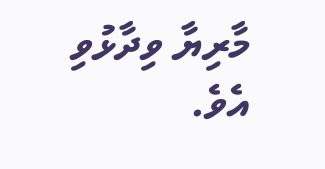މާރިޔާ ވިދާޅުވި އެވެ.